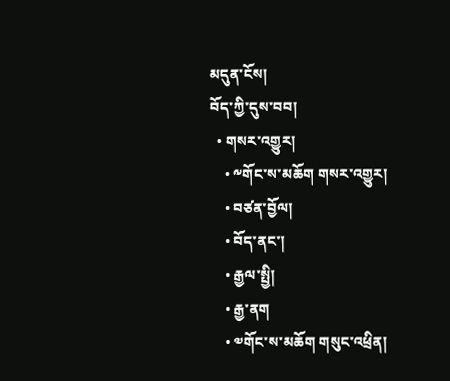མདུན་ངོས།
བོད་ཀྱི་དུས་བབ།
  • གསར་འགྱུར།
    • ༸གོང་ས་མཆོག གསར་འགྱུར།
    • བཙན་བྱོལ།
    • བོད་ནང་།
    • རྒྱལ་སྤྱི།
    • རྒྱ་ནག
    • ༧གོང་ས་མཆོག གསུང་འཕྲིན།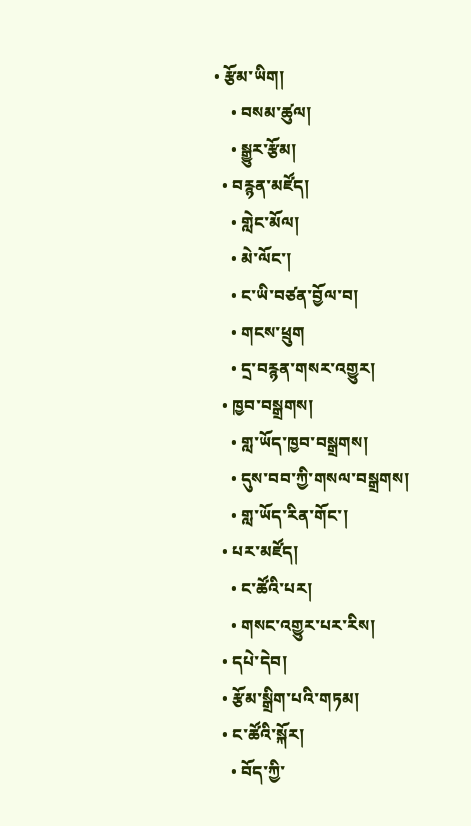• རྩོམ་ཡིག།
    • བསམ་ཚུལ།
    • སྒྱུར་རྩོམ།
  • བརྙན་མཛོད།
    • གླེང་མོལ།
    • མེ་ལོང་།
    • ང་ཡི་བཙན་བྱོལ་བ།
    • གངས་ཕྲུག
    • དྲ་བརྙན་གསར་འགྱུར།
  • ཁྱབ་བསྒྲགས།
    • གླ་ཡོད་ཁྱབ་བསྒྲགས།
    • དུས་བབ་ཀྱི་གསལ་བསྒྲགས།
    • གླ་ཡོད་རིན་གོང་།
  • པར་མཛོད།
    • ང་ཚོའི་པར།
    • གསང་འགྱུར་པར་རིས།
  • དཔེ་དེབ།
  • རྩོམ་སྒྲིག་པའི་གཏམ།
  • ང་ཚོའི་སྐོར།
    • བོད་ཀྱི་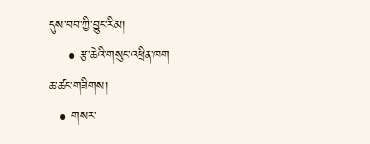དུས་བབ་ཀྱི་བྱུང་རིམ།
    • རྩ་ཆེའི་གསུང་འཕྲིན་ཁག
ཆ་ཚང་གཟིགས།
  • གསར་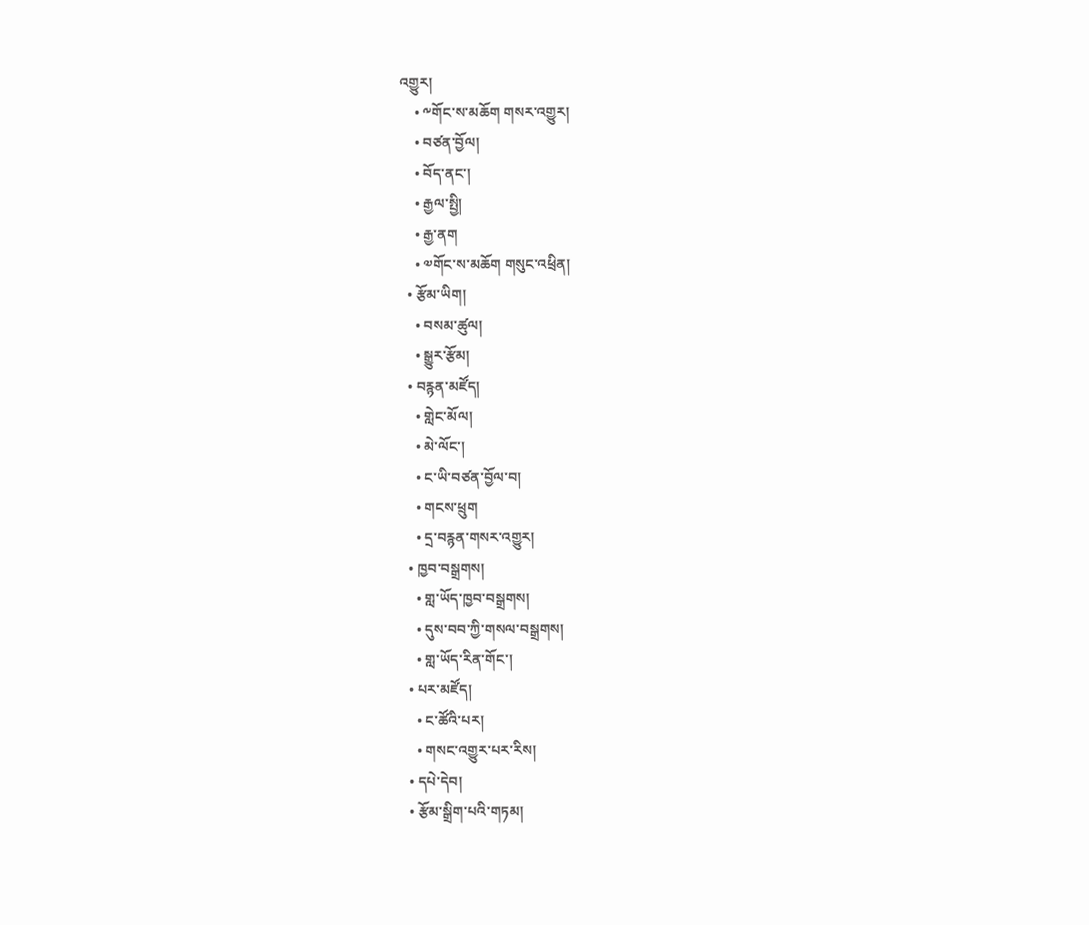འགྱུར།
    • ༸གོང་ས་མཆོག གསར་འགྱུར།
    • བཙན་བྱོལ།
    • བོད་ནང་།
    • རྒྱལ་སྤྱི།
    • རྒྱ་ནག
    • ༧གོང་ས་མཆོག གསུང་འཕྲིན།
  • རྩོམ་ཡིག།
    • བསམ་ཚུལ།
    • སྒྱུར་རྩོམ།
  • བརྙན་མཛོད།
    • གླེང་མོལ།
    • མེ་ལོང་།
    • ང་ཡི་བཙན་བྱོལ་བ།
    • གངས་ཕྲུག
    • དྲ་བརྙན་གསར་འགྱུར།
  • ཁྱབ་བསྒྲགས།
    • གླ་ཡོད་ཁྱབ་བསྒྲགས།
    • དུས་བབ་ཀྱི་གསལ་བསྒྲགས།
    • གླ་ཡོད་རིན་གོང་།
  • པར་མཛོད།
    • ང་ཚོའི་པར།
    • གསང་འགྱུར་པར་རིས།
  • དཔེ་དེབ།
  • རྩོམ་སྒྲིག་པའི་གཏམ།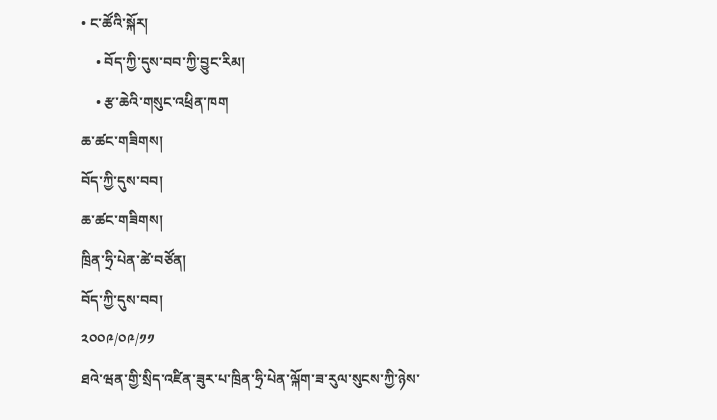• ང་ཚོའི་སྐོར།
    • བོད་ཀྱི་དུས་བབ་ཀྱི་བྱུང་རིམ།
    • རྩ་ཆེའི་གསུང་འཕྲིན་ཁག
ཆ་ཚང་གཟིགས།
བོད་ཀྱི་དུས་བབ།
ཆ་ཚང་གཟིགས།
ཁྲིན་ཧྲི་པེན་ཚེ་བཙོན།
བོད་ཀྱི་དུས་བབ།
༢༠༠༩/༠༩/༡༡
ཐའེ་ཝན་གྱི་སྲིད་འཛིན་ཟུར་པ་ཁྲིན་ཧྲི་པེན་ལྐོག་ཟ་རུལ་སུངས་ཀྱི་ཉེས་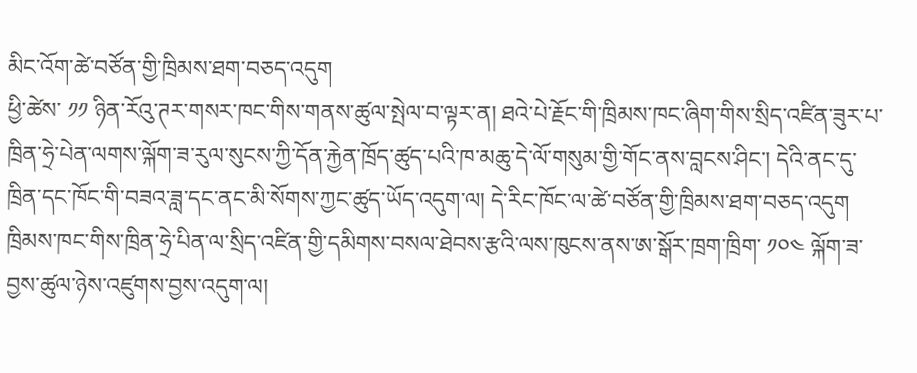མིང་འོག་ཚེ་བཙོན་གྱི་ཁྲིམས་ཐག་བཅད་འདུག
ཕྱི་ཚེས་ ༡༡ ཉིན་རོའུ་ཊར་གསར་ཁང་གིས་གནས་ཚུལ་སྤེལ་བ་ལྟར་ན། ཐའེ་པེ་རྗོང་གི་ཁྲིམས་ཁང་ཞིག་གིས་སྲིད་འཛིན་ཟུར་པ་ཁྲིན་ཧྲེ་པེན་ལགས་ལྐོག་ཟ་རུལ་སུངས་ཀྱི་དོན་རྐྱེན་ཁྲོད་ཚུད་པའི་ཁ་མཆུ་དེ་ལོ་གསུམ་གྱི་གོང་ནས་བླངས་ཤིང་། དེའི་ནང་དུ་ཁྲིན་དང་ཁོང་གི་བཟའ་ཟླ་དང་ནང་མི་སོགས་ཀྱང་ཚུད་ཡོད་འདུག་ལ། དེ་རིང་ཁོང་ལ་ཚེ་བཙོན་གྱི་ཁྲིམས་ཐག་བཅད་འདུག
ཁྲིམས་ཁང་གིས་ཁྲིན་ཧྲེ་པིན་ལ་སྲིད་འཛིན་གྱི་དམིགས་བསལ་ཐེབས་རྩའི་ལས་ཁུངས་ནས་ཨ་སྒོར་ཁྲག་ཁྲིག་ ༡༠༤ ལྐོག་ཟ་བྱས་ཚུལ་ཉེས་འཛུགས་བྱས་འདུག་ལ།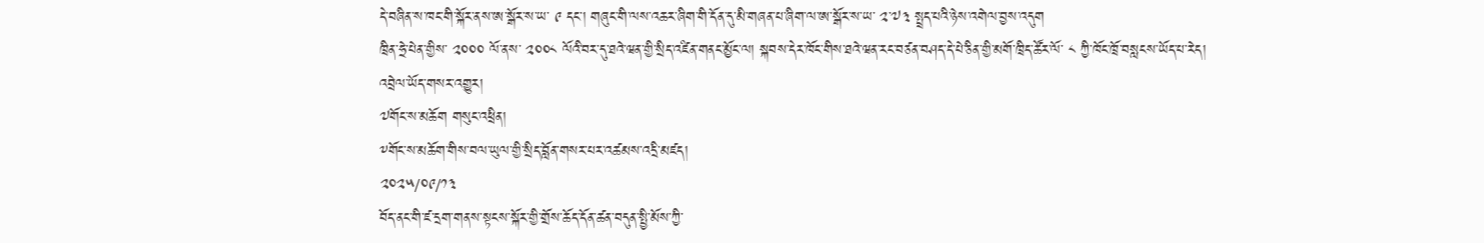དེ་བཞིན་ས་ཁང་གི་སྐོར་ནས་ཨ་སྒོར་ས་ཡ་ ༩ དང་། གཞུང་གི་ལས་འཆར་ཞིག་གི་དོན་དུ་མི་གཞན་པ་ཞིག་ལ་ཨ་སྒོར་ས་ཡ་ ༢་༧༣ སྤྲད་པའི་ཉེས་འགེལ་བྱས་འདུག
ཁྲིན་ཧྲེ་པེན་གྱིས་ ༢༠༠༠ ལོ་ནས་ ༢༠༠༨ ལོའི་བར་དུ་ཐའེ་ཝན་གྱི་སྲིད་འཛིན་གནང་མྱོང་ལ། སྐབས་དེར་ཁོང་གིས་ཐའེ་ཝན་རང་བཙན་བཤད་དེ་པེ་ཅིན་གྱི་མགོ་ཁྲིད་ཚོར་ལོ་ ༨ ཀྱི་ཁོང་ཁྲོ་བསླངས་ཡོད་པ་རེད།
འབྲེལ་ཡོད་གསར་འགྱུར།
༧གོང་ས་མཆོག གསུང་འཕྲིན།
༸གོང་ས་མཆོག་གིས་བལ་ཡུལ་གྱི་སྲིད་བློན་གསར་པར་འཚམས་འདྲི་མཛད།
༢༠༢༥/༠༩/༡༣
བོད་ནང་གི་ཛ་དྲག་གནས་སྟངས་སྐོར་གྱི་གྲོས་ཆོད་དོན་ཚན་བདུན་སྤྱི་མོས་ཀྱི་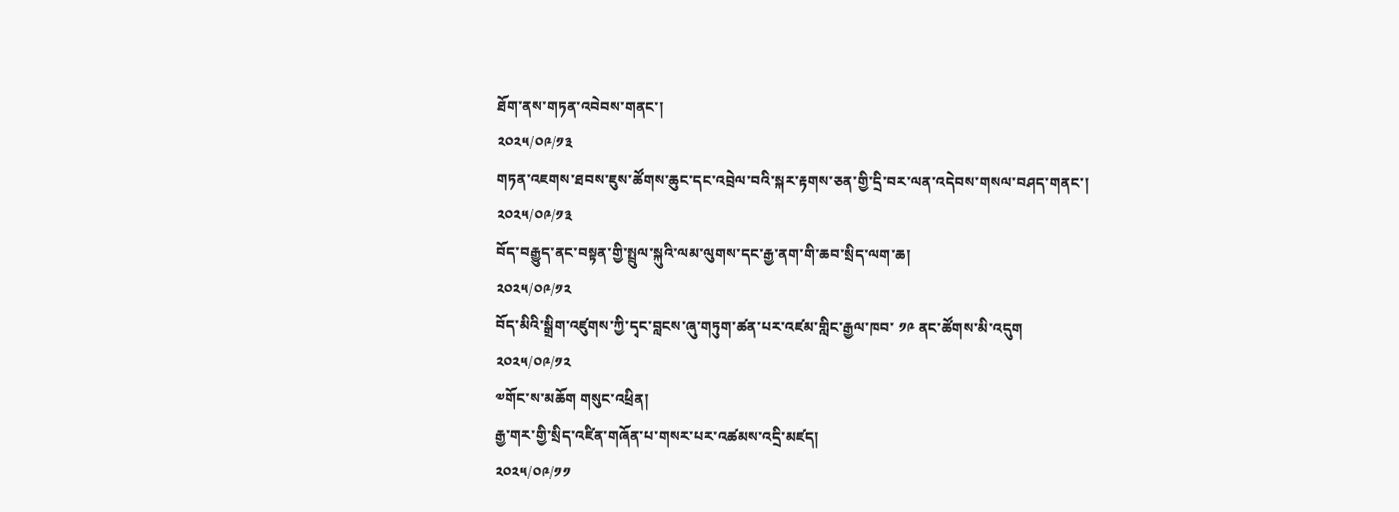ཐོག་ནས་གཏན་འབེབས་གནང་།
༢༠༢༥/༠༩/༡༣
གཏན་འཇགས་ཐབས་ཇུས་ཚོགས་ཆུང་དང་འབྲེལ་བའི་སྐར་རྟགས་ཅན་གྱི་དྲི་བར་ལན་འདེབས་གསལ་བཤད་གནང་།
༢༠༢༥/༠༩/༡༣
བོད་བརྒྱུད་ནང་བསྟན་གྱི་སྤྲུལ་སྐུའི་ལམ་ལུགས་དང་རྒྱ་ནག་གི་ཆབ་སྲིད་ལག་ཆ།
༢༠༢༥/༠༩/༡༢
བོད་མིའི་སྒྲིག་འཛུགས་ཀྱི་དྭང་བླངས་ཞུ་གཏུག་ཚན་པར་འཛམ་གླིང་རྒྱལ་ཁབ་ ༡༩ ནང་ཚོགས་མི་འདུག
༢༠༢༥/༠༩/༡༢
༧གོང་ས་མཆོག གསུང་འཕྲིན།
རྒྱ་གར་གྱི་སྲིད་འཛིན་གཞོན་པ་གསར་པར་འཚམས་འདྲི་མཛད།
༢༠༢༥/༠༩/༡༡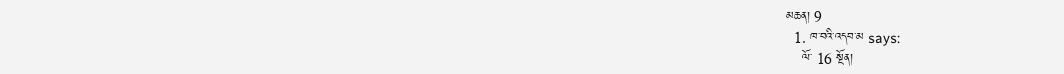མཆན། 9
  1. ཁ་བའི་འདབ་མ says:
    ལོ་ 16 སྔོན།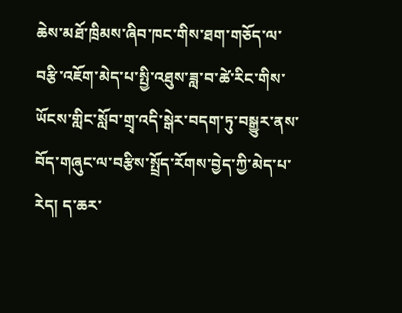ཆེས་མཐོ་ཁྲིམས་ཞིབ་ཁང་གིས་ཐག་གཅོད་ལ་བརྩི་འཇོག་མེད་པ་སྤྱི་འཐུས་ཟླ་བ་ཚེ་རིང་གིས་ཡོངས་གླིང་སློབ་གྲྭ་འདི་སྒེར་བདག་ཏུ་བསྒྱུར་ནས་བོད་གཞུང་ལ་བརྩིས་སྤྲོད་རོགས་བྱེད་ཀྱི་མེད་པ་རེད། ད་ཆར་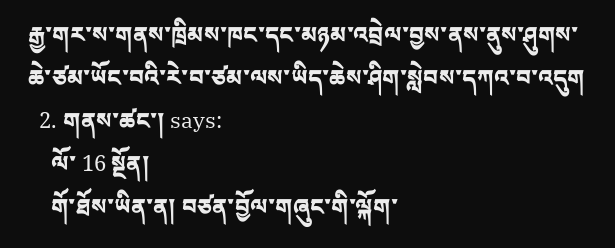རྒྱ་གར་ས་གནས་ཁྲིམས་ཁང་དང་མཉམ་འབྲེལ་བྱས་ནས་ནུས་ཤུགས་ཆེ་ཙམ་ཡོང་བའི་རེ་བ་ཙམ་ལས་ཡིད་ཆེས་ཤིག་སླེབས་དཀའ་བ་འདུག
  2. གནས་ཚང་། says:
    ལོ་ 16 སྔོན།
    གོ་ཐོས་ཡིན་ན། བཙན་བྱོལ་གཞུང་གི་ལྐོག་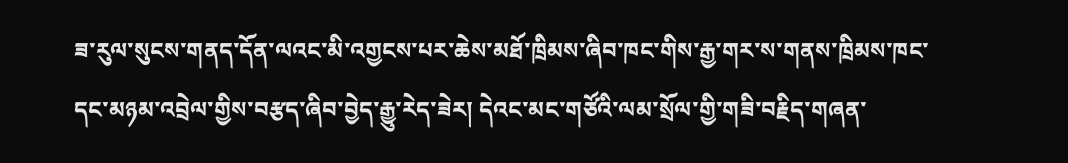ཟ་རུལ་སུངས་གནད་དོན་ལའང་མི་འགྱངས་པར་ཆེས་མཐོ་ཁྲིམས་ཞིབ་ཁང་གིས་རྒྱ་གར་ས་གནས་ཁྲིམས་ཁང་དང་མཉམ་འབྲེལ་གྱིས་བརྩད་ཞིབ་བྱེད་རྒྱུ་རེད་ཟེར། དེའང་མང་གཙོའི་ལམ་སྲོལ་གྱི་གཟི་བརྗིད་གཞན་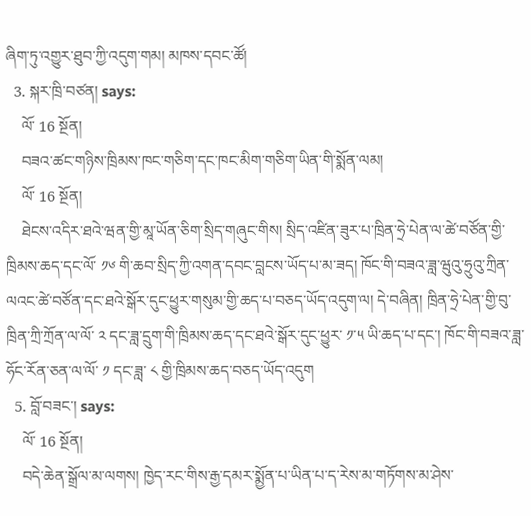ཞིག་ཏུ་འགྱུར་ཐུབ་ཀྱི་འདུག་གམ། མཁས་དབང་ཚོ།
  3. སྐར་ཁྲི་བཙན། says:
    ལོ་ 16 སྔོན།
    བཟའ་ཚང་གཉིས་ཁྲིམས་ཁང་གཅིག་དང་ཁང་མིག་གཅིག་ཡིན་གི་སྨོན་ལམ།
    ལོ་ 16 སྔོན།
    ཐེངས་འདིར་ཐའེ་ཝན་གྱི་མཱ་ཡོན་ཅིག་སྲིད་གཞུང་གིས། སྲིད་འཛིན་ཟུར་པ་ཁྲིན་ཧྲེ་པེན་ལ་ཚེ་བཙོན་གྱི་ཁྲིམས་ཆད་དང་ལོ་ ༡༦ གི་ཆབ་སྲིད་ཀྱི་འགན་དབང་བླངས་ཡོད་པ་མ་ཟད། ཁོང་གི་བཟའ་ཟླ་ཝུའུ་ཧྲུའུ་ཀྲིན་ལའང་ཚེ་བཙོན་དང་ཐའེ་སྒོར་དུང་ཕྱུར་གསུམ་གྱི་ཆད་པ་བཅད་ཡོད་འདུག་ལ། དེ་བཞིན། ཁྲིན་ཧྲེ་པེན་གྱི་བུ་ཁྲིན་ཀྲི་ཀྲོན་ལ་ལོ་ ༢ དང་ཟླ་དྲུག་གི་ཁྲིམས་ཆད་དང་ཐའེ་སྒོར་དུང་ཕྱུར་ ༡་༥ ཡི་ཆད་པ་དང་། ཁོང་གི་བཟའ་ཟླ་ཧོང་རོན་ཅན་ལ་ལོ་ ༡ དང་ཟླ་ ༨ གྱི་ཁྲིམས་ཆད་བཅད་ཡོད་འདུག
  5. བློ་བཟང་། says:
    ལོ་ 16 སྔོན།
    བདེ་ཆེན་སྒྲོལ་མ་ལགས། ཁྱེད་རང་གིས་རྒྱ་དམར་སྨྱོན་པ་ཡིན་པ་ད་རེས་མ་གཏོགས་མ་ཤེས་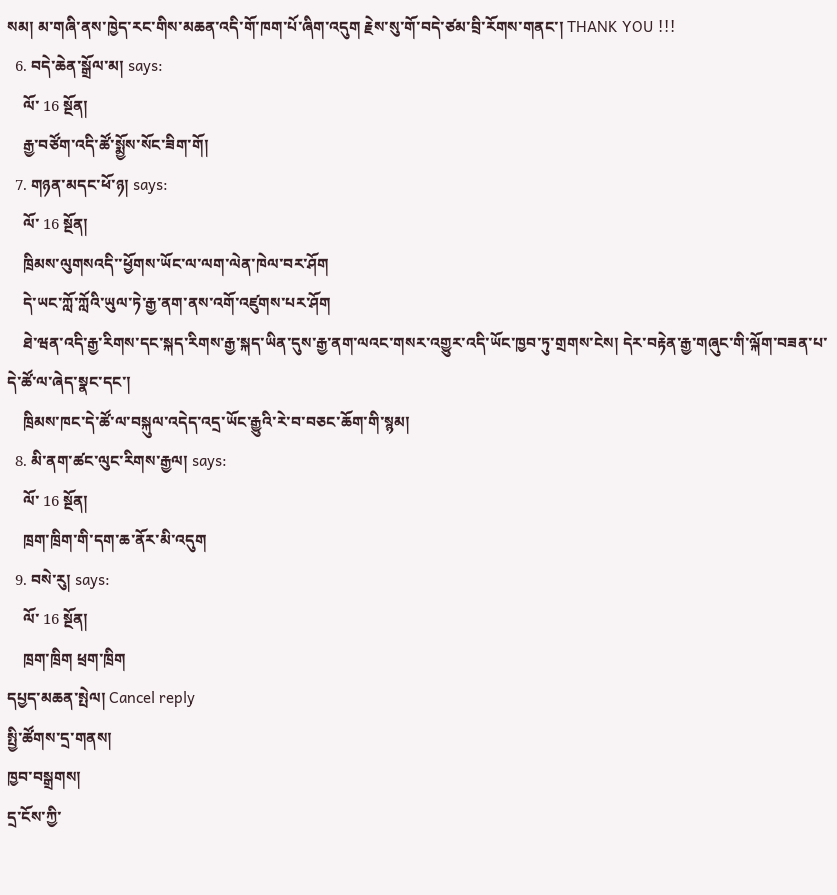སམ། མ་གཞི་ནས་ཁྱེད་རང་གིས་མཆན་འདི་གོ་ཁག་པོ་ཞིག་འདུག རྗེས་སུ་གོ་བདེ་ཙམ་བྲི་རོགས་གནང་། THANK YOU !!!
  6. བདེ་ཆེན་སྒྲོལ་མ། says:
    ལོ་ 16 སྔོན།
    རྒྱ་བཙོག་འདི་ཚོ་སྨྱོས་སོང་ཟིག་གོ།
  7. གཉན་མདང་ཕོ་ཉ། says:
    ལོ་ 16 སྔོན།
    ཁྲིམས་ལུགསའདི་་ཕྱོགས་ཡོང་ལ་ལག་ལེན་ཁེལ་བར་ཤོག
    དེ་ཡང་ཀློ་ཀློའི་ཡུལ་ཏེ་རྒྱ་ནག་ནས་འགོ་འཛུགས་པར་ཤོག
    ཐེ་ཝན་འདི་རྒྱ་རིགས་དང་སྐད་རིགས་རྒྱ་སྐད་ཡིན་དུས་རྒྱ་ནག་ལའང་གསར་འགྱུར་འདི་ཡོང་ཁྱབ་ཏུ་གྲགས་ངེས། དེར་བརྟེན་རྒྱ་གཞུང་གི་ལྐོག་བཟན་པ་དེ་ཚོ་ལ་ཞེད་སྣང་དང་།
    ཁྲིམས་ཁང་དེ་ཚོ་ལ་བསྐུལ་འདེད་འདྲ་ཡོང་རྒྱུའི་རེ་བ་བཅང་ཆོག་གི་སྙམ།
  8. མི་ནག་ཚང་ལུང་རིགས་རྒྱལ། says:
    ལོ་ 16 སྔོན།
    ཁྲག་ཁྲིག་གི་དག་ཆ་ནོར་མི་འདུག
  9. བསེ་རུ། says:
    ལོ་ 16 སྔོན།
    ཁྲག་ཁྲིག ཕྲག་ཁྲིག
དཔྱད་མཆན་སྤེལ། Cancel reply
སྤྱི་ཚོགས་དྲ་གནས།
ཁྱབ་བསྒྲགས།
དྲ་ངོས་ཀྱི་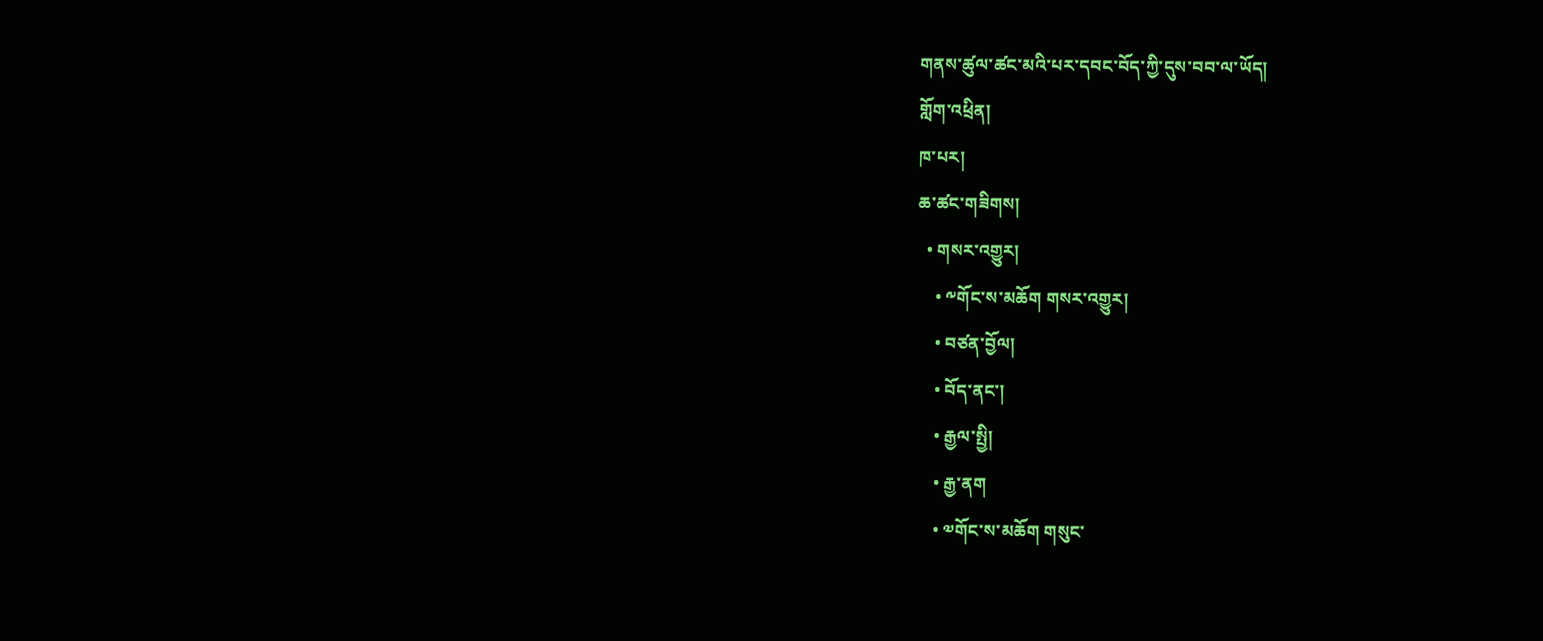གནས་ཚུལ་ཚང་མའི་པར་དབང་བོད་ཀྱི་དུས་བབ་ལ་ཡོད།
གློག་འཕྲིན།
ཁ་པར།
ཆ་ཚང་གཟིགས།
  • གསར་འགྱུར།
    • ༸གོང་ས་མཆོག གསར་འགྱུར།
    • བཙན་བྱོལ།
    • བོད་ནང་།
    • རྒྱལ་སྤྱི།
    • རྒྱ་ནག
    • ༧གོང་ས་མཆོག གསུང་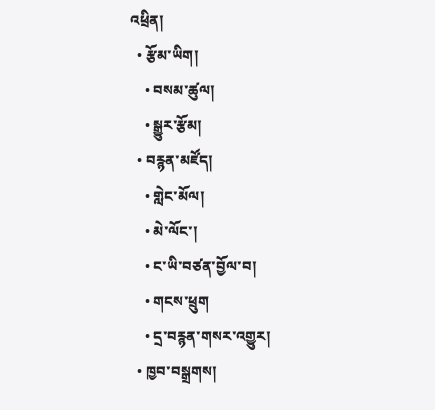འཕྲིན།
  • རྩོམ་ཡིག།
    • བསམ་ཚུལ།
    • སྒྱུར་རྩོམ།
  • བརྙན་མཛོད།
    • གླེང་མོལ།
    • མེ་ལོང་།
    • ང་ཡི་བཙན་བྱོལ་བ།
    • གངས་ཕྲུག
    • དྲ་བརྙན་གསར་འགྱུར།
  • ཁྱབ་བསྒྲགས།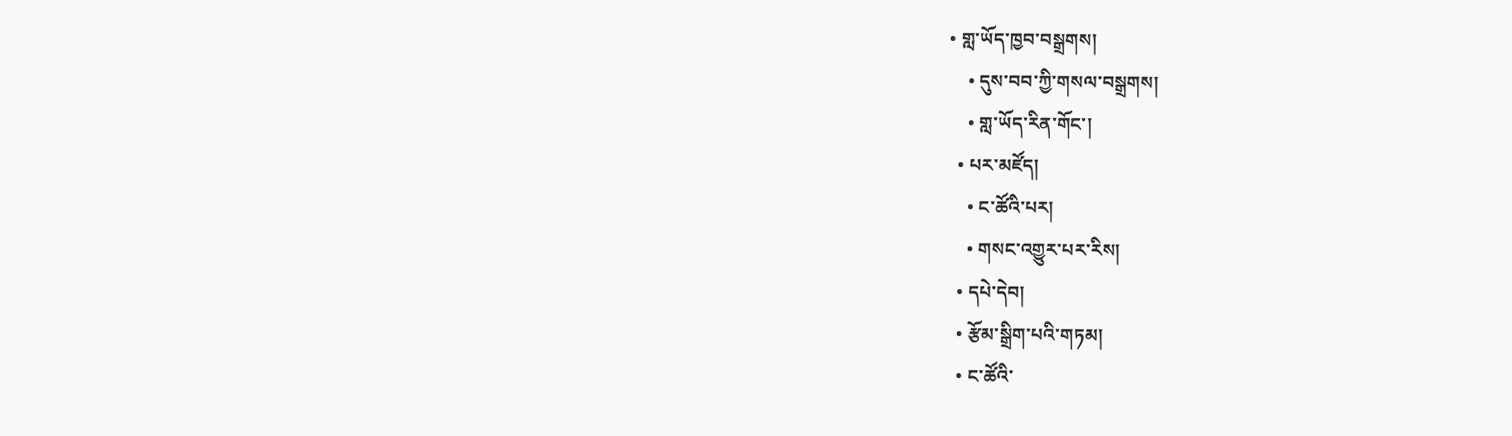• གླ་ཡོད་ཁྱབ་བསྒྲགས།
    • དུས་བབ་ཀྱི་གསལ་བསྒྲགས།
    • གླ་ཡོད་རིན་གོང་།
  • པར་མཛོད།
    • ང་ཚོའི་པར།
    • གསང་འགྱུར་པར་རིས།
  • དཔེ་དེབ།
  • རྩོམ་སྒྲིག་པའི་གཏམ།
  • ང་ཚོའི་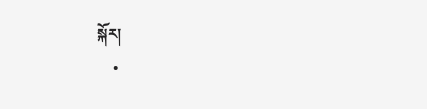སྐོར།
    •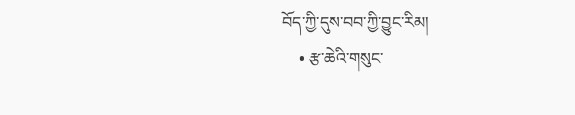བོད་ཀྱི་དུས་བབ་ཀྱི་བྱུང་རིམ།
    • རྩ་ཆེའི་གསུང་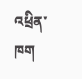འཕྲིན་ཁག